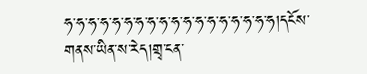ཧ་ཧ་ཧ་ཧ་ཧ་ཧ་ཧ་ཧ་ཧ་ཧ་ཧ་ཧ་ཧ་ཧ་ཧ་ཧ་ཧ་ཧ།དངོས་གནས་ཡིན་ས་རེད།གྲྭ་ངན་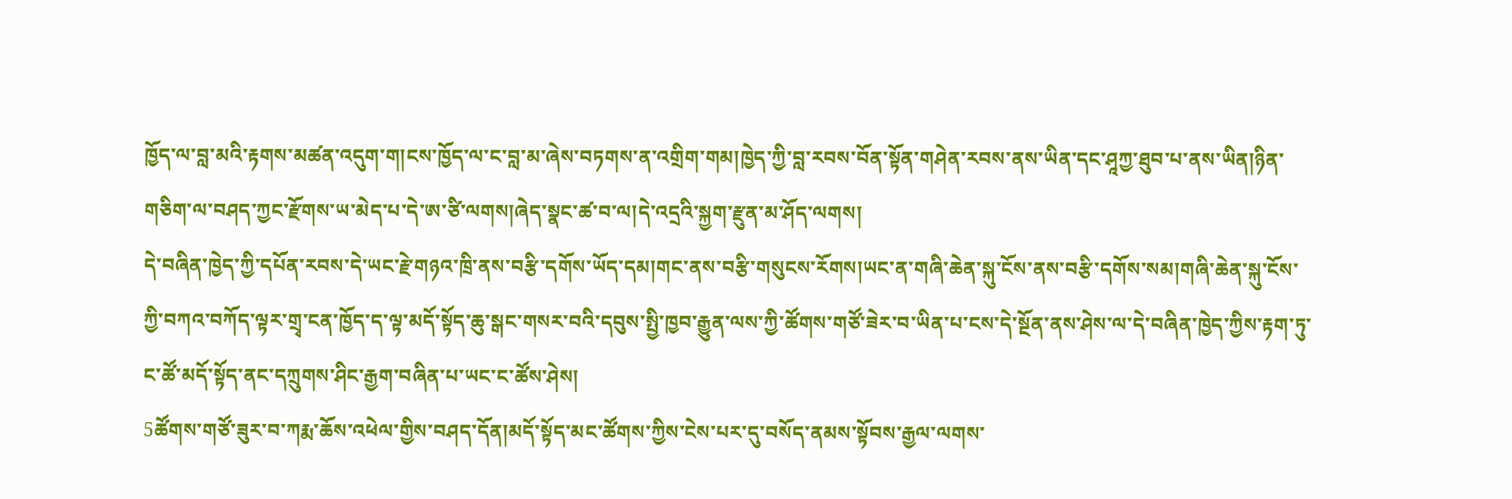ཁྱོད་ལ་བླ་མའི་རྟགས་མཚན་འདུག་ག།ངས་ཁྱོད་ལ་ང་བླ་མ་ཞེས་བཏགས་ན་འགྲིག་གམ།ཁྱེད་ཀྱི་བླ་རབས་བོན་སྟོན་གཤེན་རབས་ནས་ཡིན་དང་ཤཱཀྱ་ཐུབ་པ་ནས་ཡིན།ཉིན་གཅིག་ལ་བཤད་ཀྱང་རྫོགས་ཡ་མེད་པ་དེ་ཨ་ཙི་ལགས།ཞེད་སྣང་ཚ་བ་ལ།དེ་འདྲའི་སྐྱག་རྫུན་མ་ཤོད་ལགས།
དེ་བཞིན་ཁྱེད་ཀྱི་དཔོན་རབས་དེ་ཡང་རྗེ་གཉའ་ཁྲི་ནས་བརྩི་དགོས་ཡོད་དམ།གང་ནས་བརྩི་གསུངས་རོགས།ཡང་ན་གཞི་ཆེན་སྐུ་ངོས་ནས་བརྩི་དགོས་སམ།གཞི་ཆེན་སྐུ་ངོས་ཀྱི་བཀའ་བཀོད་ལྟར་གྲྭ་ངན་ཁྱོད་ད་ལྟ་མདོ་སྟོད་ཆུ་སྒང་གསར་བའི་དབུས་སྤྱི་ཁྱབ་རྒྱུན་ལས་ཀྱི་ཚོགས་གཙོ་ཟེར་བ་ཡིན་པ་ངས་དེ་སྔོན་ནས་ཤེས་ལ་དེ་བཞིན་ཁྱེད་ཀྱིས་རྟག་ཏུ་ང་ཚོ་མདོ་སྟོད་ནང་དཀྲུགས་ཤིང་རྒྱག་བཞིན་པ་ཡང་ང་ཚོས་ཤེས།
5ཚོགས་གཙོ་ཟུར་བ་ཀརྨ་ཆོས་འཕེལ་གྱིས་བཤད་དོན།མདོ་སྟོད་མང་ཚོགས་ཀྱིས་ངེས་པར་དུ་བསོད་ནམས་སྟོབས་རྒྱལ་ལགས་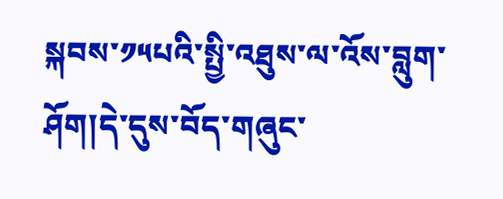སྐབས་༡༥པའི་སྤྱི་འཐུས་ལ་འོས་བླུག་ཤོག།དེ་དུས་བོད་གཞུང་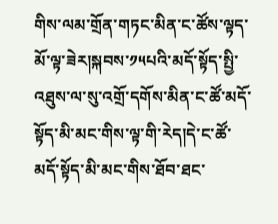གིས་ལམ་གྲོན་གཏང་མིན་ང་ཚོས་ལྟད་མོ་ལྟ་ཟེར།སྐབས་༡༥པའི་མདོ་སྟོད་སྤྱི་འཐུས་ལ་སུ་འགྲོ་དགོས་མིན་ང་ཚོ་མདོ་སྟོད་མི་མང་གིས་ལྟ་གི་རེད།དེ་ང་ཚོ་མདོ་སྟོད་མི་མང་གིས་ཐོབ་ཐང་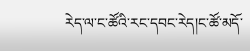རེད་ལ་ང་ཚོའི་རང་དབང་རེད།ང་ཚོ་མདོ་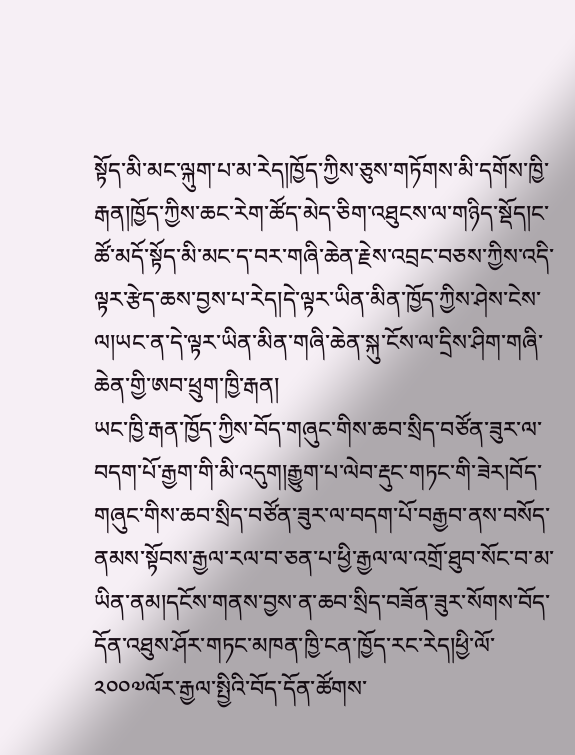སྟོད་མི་མང་ལྐུག་པ་མ་རེད།ཁྱོད་ཀྱིས་ཅུས་གཏོགས་མི་དགོས་ཁྱི་རྒན།ཁྱོད་ཀྱིས་ཆང་རེག་ཚོད་མེད་ཅིག་འཐུངས་ལ་གཉིད་སྡོད།ང་ཚོ་མདོ་སྟོད་མི་མང་ད་བར་གཞི་ཆེན་རྗེས་འབྲང་བཅས་ཀྱིས་འདི་ལྟར་རྩེད་ཆས་བྱས་པ་རེད།དེ་ལྟར་ཡིན་མིན་ཁྱོད་ཀྱིས་ཤེས་ངེས་ལ།ཡང་ན་དེ་ལྟར་ཡིན་མིན་གཞི་ཆེན་སྐུ་ངོས་ལ་དྲིས་ཤིག་གཞི་ཆེན་གྱི་ཨབ་ཕྲུག་ཁྱི་རྒན།
ཡང་ཁྱི་རྒན་ཁྱོད་ཀྱིས་བོད་གཞུང་གིས་ཆབ་སྲིད་བཙོན་ཟུར་ལ་བདག་པོ་རྒྱག་གི་མི་འདུག།རྒྱུག་པ་ལེབ་རྡུང་གཏང་གི་ཟེར།བོད་གཞུང་གིས་ཆབ་སྲིད་བཙོན་ཟུར་ལ་བདག་པོ་བརྒྱབ་ནས་བསོད་ནམས་སྟོབས་རྒྱལ་རལ་བ་ཅན་པ་ཕྱི་རྒྱལ་ལ་འགྲོ་ཐུབ་སོང་བ་མ་ཡིན་ནམ།དངོས་གནས་བྱས་ན་ཆབ་སྲིད་བཟོན་ཟུར་སོགས་བོད་དོན་འཐུས་ཤོར་གཏང་མཁན་ཁྱི་ངན་ཁྱོད་རང་རེད།ཕྱི་ལོ་༢༠༠༧ལོར་རྒྱལ་སྤྱིའི་བོད་དོན་ཚོགས་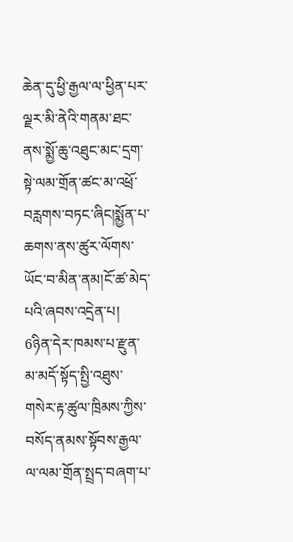ཆེན་དུ་ཕྱི་རྒྱལ་ལ་ཕྱིན་པར་ལྗར་མི་ནེའི་གནམ་ཐང་ནས་སྨྱོ་ཆུ་འཐུང་མང་དྲག་སྟེ་ལམ་གྲོན་ཚང་མ་འཕྲོ་བརླགས་བཏང་ཞིང།སྨྱོན་པ་ཆགས་ནས་ཚུར་ལོགས་ཡོང་བ་མིན་ནམ།ངོ་ཚ་མེད་པའི་ཞབས་འདྲེན་པ།
6ཉིན་དེར་ཁམས་པ་རྫུན་མ་མདོ་སྟོད་སྤྱི་འཐུས་གསེར་རྟ་ཚུལ་ཁྲིམས་ཀྱིས་བསོད་ནམས་སྟོབས་རྒྱལ་ལ་ལམ་གྲོན་སྤྲད་བཞག་པ་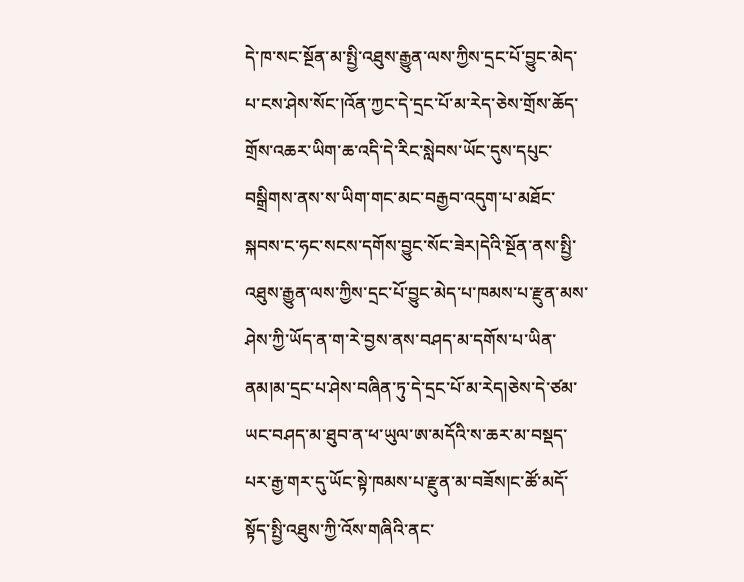དེ་ཁ་སང་སྔོན་མ་སྤྱི་འཐུས་རྒྱུན་ལས་ཀྱིས་དྲང་པོ་བྱུང་མེད་པ་ངས་ཤེས་སོང་།འོན་ཀྱང་དེ་དྲང་པོ་མ་རེད་ཅེས་གྲོས་ཆོད་གྲོས་འཆར་ཡིག་ཆ་འདི་དེ་རིང་སླེབས་ཡོང་དུས་དཔུང་བསྒྲིགས་ནས་ས་ཡིག་གང་མང་བརྒྱབ་འདུག་པ་མཐོང་སྐབས་ང་ཧང་སངས་དགོས་བྱུང་སོང་ཟེར།དེའི་སྔོན་ནས་སྤྱི་འཐུས་རྒྱུན་ལས་ཀྱིས་དྲང་པོ་བྱུང་མེད་པ་ཁམས་པ་རྫུན་མས་ཤེས་ཀྱི་ཡོད་ན་ག་རེ་བྱས་ནས་བཤད་མ་དགོས་པ་ཡིན་ནམ།མ་དྲང་པ་ཤེས་བཞིན་ཏུ་དེ་དྲང་པོ་མ་རེད།ཅེས་དེ་ཙམ་ཡང་བཤད་མ་ཐུབ་ན་ཕ་ཡུལ་ཨ་མདོའི་ས་ཆར་མ་བསྡད་པར་རྒྱ་གར་དུ་ཡོང་སྟེ་ཁམས་པ་རྫུན་མ་བཟོས།ང་ཚོ་མདོ་སྟོད་སྤྱི་འཐུས་ཀྱི་འོས་གཞིའི་ནང་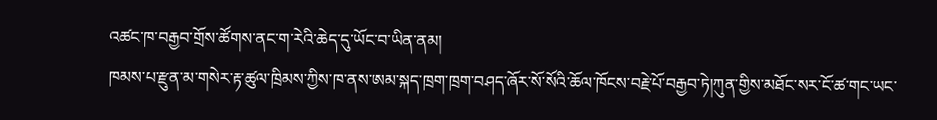འཚང་ཁ་བརྒྱབ་གྲོས་ཚོགས་ནང་ག་རེའི་ཆེད་དུ་ཡོང་བ་ཡིན་ནམ།
ཁམས་པ་རྫུན་མ་གསེར་རྟ་ཚུལ་ཁྲིམས་ཀྱིས་ཁ་ནས་ཨམ་སྐད་ཁྲག་ཁྲག་བཤད་ཞོར་སོ་སོའི་ཆོལ་ཁོངས་བརྗེ་པོ་བརྒྱབ་ཏེ།ཀུན་གྱིས་མཐོང་སར་ངོ་ཚ་གང་ཡང་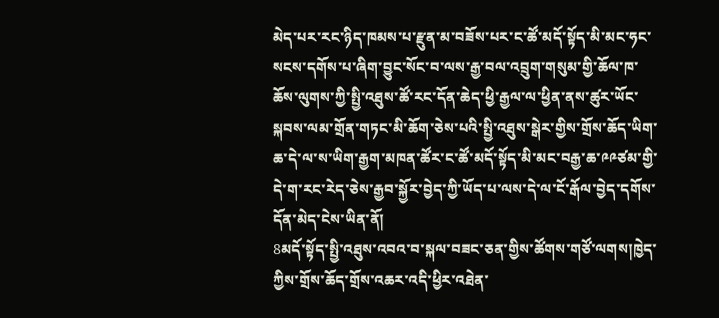མེད་པར་རང་ཉིད་ཁམས་པ་རྫུན་མ་བཟོས་པར་ང་ཚོ་མདོ་སྟོད་མི་མང་ཧང་སངས་དགོས་པ་ཞིག་བྱུང་སོང་བ་ལས་རྒྱ་བལ་འབྲུག་གསུམ་གྱི་ཆོལ་ཁ་ཆོས་ལུགས་ཀྱི་སྤྱི་འཐུས་ཚོ་རང་དོན་ཆེད་ཕྱི་རྒྱལ་ལ་ཕྱིན་ནས་ཚུར་ཡོང་སྐབས་ལམ་གྲོན་གཏང་མི་ཆོག་ཅེས་པའི་སྤྱི་འཐུས་སྒེར་གྱིས་གྲོས་ཆོད་ཡིག་ཆ་དེ་ལ་ས་ཡིག་རྒྱག་མཁན་ཚོར་ང་ཚོ་མདོ་སྟོད་མི་མང་བརྒྱ་ཆ་༩༩ཙམ་གྱི་དེ་ག་རང་རེད་ཅེས་རྒྱབ་སྐྱོར་བྱེད་ཀྱི་ཡོད་པ་ལས་དེ་ལ་ངོ་རྒོལ་བྱེད་དགོས་དོན་མེད་ངེས་ཡིན་ནོ།
8མདོ་སྟོད་སྤྱི་འཐུས་འབའ་བ་སྐལ་བཟང་ཅན་གྱིས་ཚོགས་གཙོ་ལགས།ཁྱེད་ཀྱིས་གྲོས་ཆོད་གྲོས་འཆར་འདི་ཕྱིར་འཐེན་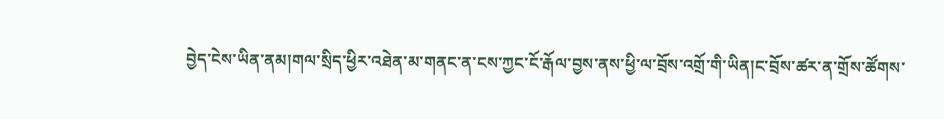བྱེད་ངེས་ཡིན་ནམ།གལ་སྲིད་ཕྱིར་འཐེན་མ་གནང་ན་ངས་ཀྱང་ངོ་རྒོལ་བྱས་ནས་ཕྱི་ལ་བྲོས་འགྲོ་གི་ཡིན།ང་བྲོས་ཚར་ན་གྲོས་ཚོགས་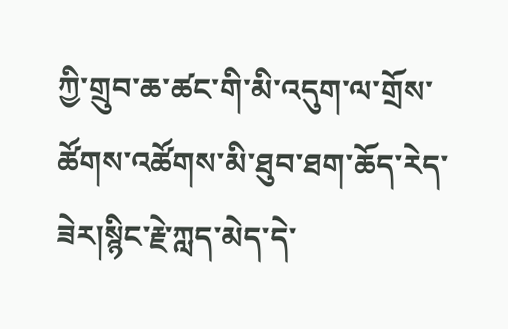ཀྱི་གྲུབ་ཆ་ཚང་གི་མི་འདུག་ལ་གྲོས་ཚོགས་འཚོགས་མི་ཐུབ་ཐག་ཆོད་རེད་ཟེར།སྙིང་རྗེ་ཀླད་མེད་དེ་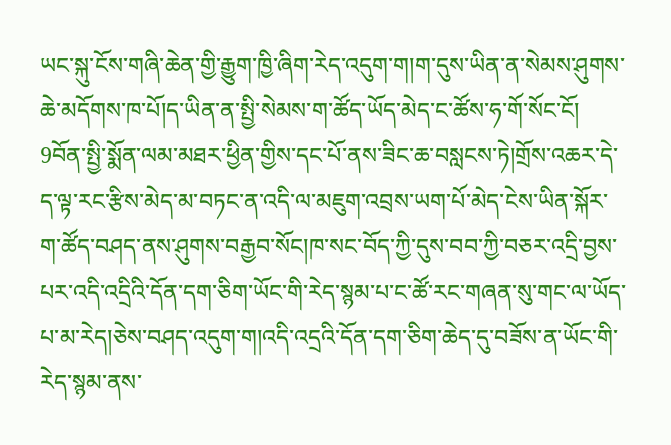ཡང་སྐུ་ངོས་གཞི་ཆེན་གྱི་རྒྱུག་ཁྱི་ཞིག་རེད་འདུག་ག།ག་དུས་ཡིན་ན་སེམས་ཤུགས་ཆེ་མདོགས་ཁ་པོ།ད་ཡིན་ན་སྤྱི་སེམས་ག་ཚོད་ཡོད་མེད་ང་ཚོས་ཧ་གོ་སོང་ངོ།
9བོན་སྤྱི་སྨོན་ལམ་མཐར་ཕྱིན་གྱིས་དང་པོ་ནས་ཟིང་ཆ་བསླངས་ཏེ།གྲོས་འཆར་དེ་ད་ལྟ་རང་རྩིས་མེད་མ་བཏང་ན་འདི་ལ་མཇུག་འབྲས་ཡག་པོ་མེད་ངེས་ཡིན་སྐོར་ག་ཚོད་བཤད་ནས་ཤུགས་བརྒྱབ་སོང།ཁ་སང་བོད་ཀྱི་དུས་བབ་ཀྱི་བཅར་འདྲི་བྱས་པར་འདི་འདྲིའི་དོན་དག་ཅིག་ཡོང་གི་རེད་སྙམ་པ་ང་ཚོ་རང་གཞན་སུ་གང་ལ་ཡོད་པ་མ་རེད།ཅེས་བཤད་འདུག་ག།འདི་འདྲའི་དོན་དག་ཅིག་ཆེད་དུ་བཟོས་ན་ཡོང་གི་རེད་སྙམ་ནས་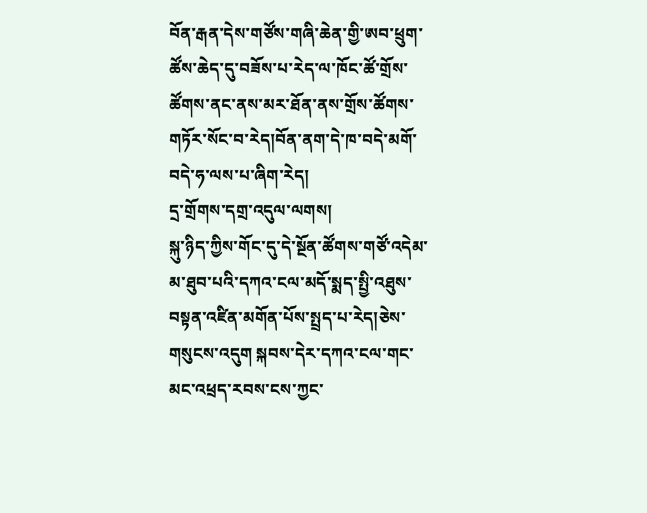བོན་རྒན་དེས་གཙོས་གཞི་ཆེན་གྱི་ཨབ་ཕྲུག་ཚོས་ཆེད་དུ་བཟོས་པ་རེད་ལ་ཁོང་ཚོ་གྲོས་ཚོགས་ནང་ནས་མར་ཐོན་ནས་གྲོས་ཚོགས་གཏོར་སོང་བ་རེད།བོན་ནག་དེ་ཁ་བདེ་མགོ་བདེ་ཧ་ལས་པ་ཞིག་རེད།
དྲ་གྲོགས་དགྲ་འདུལ་ལགས།
སྐུ་ཉིད་ཀྱིས་གོང་དུ་དེ་སྔོན་ཚོགས་གཙོ་འདེམ་མ་ཐུབ་པའི་དཀའ་ངལ་མདོ་སྨད་སྤྱི་འཐུས་བསྟན་འཛིན་མགོན་པོས་སྤྲད་པ་རེད།ཅེས་གསུངས་འདུག སྐབས་དེར་དཀའ་ངལ་གང་མང་འཕྲད་རབས་ངས་ཀྱང་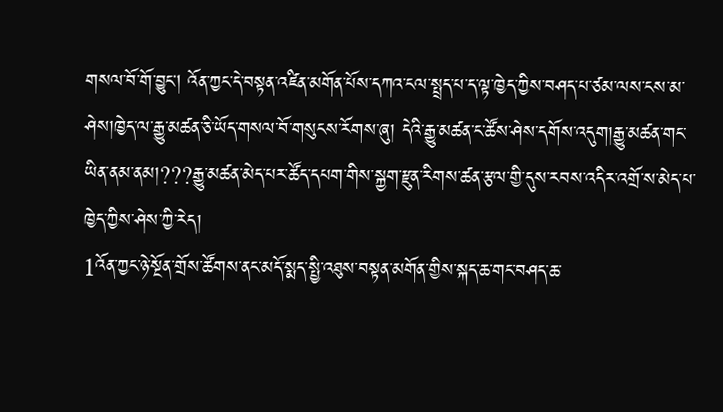གསལ་བོ་གོ་བྱུང། འོན་ཀྱང་དེ་བསྟན་འཛིན་མགོན་པོས་དཀའ་ངལ་སྤྲད་པ་ད་ལྟ་ཁྱེད་ཀྱིས་བཤད་པ་ཙམ་ལས་ངས་མ་ཤེས།ཁྱེད་ལ་རྒྱུ་མཚན་ཅི་ཡོད་གསལ་བོ་གསུངས་རོགས་ཞུ། དེའི་རྒྱུ་མཚན་ང་ཚོས་ཤེས་དགོས་འདུག།རྒྱུ་མཚན་གང་ཡིན་ནམ་ནམ།???རྒྱུ་མཚན་མེད་པར་ཚོད་དཔག་གིས་སྐྱག་རྫུན་རིགས་ཚན་རྩལ་གྱི་དུས་རབས་འདིར་འགྲོ་ས་མེད་པ་ཁྱེད་ཀྱིས་ཤེས་ཀྱི་རེད།
1འོན་ཀྱང་ཉེ་སྔོན་གྲོས་ཚོགས་ནང་མདོ་སྨད་སྤྱི་འཐུས་བསྟན་མགོན་གྱིས་སྐད་ཆ་གང་བཤད་ཆ་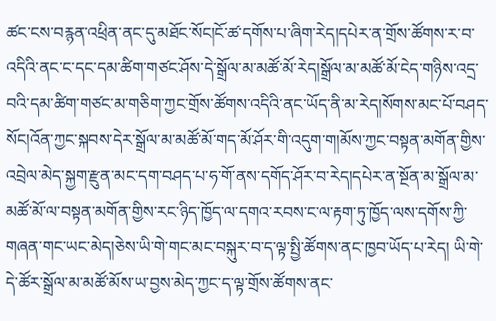ཚང་ངས་བརྙན་འཕྲིན་ནང་དུ་མཐོང་སོང།ངོ་ཚ་དགོས་པ་ཞིག་རེད།དཔེར་ན་གྲོས་ཚོགས་ར་བ་འདིའི་ནང་ང་དང་དམ་ཚིག་གཙང་ཤོས་དེ་སྒྲོལ་མ་མཚོ་མོ་རེད།སྒྲོལ་མ་མཚོ་མོ་ངེད་གཉིས་འདྲ་བའི་དམ་ཚིག་གཙང་མ་གཅིག་ཀྱང་གྲོས་ཚོགས་འདིའི་ནང་ཡོད་ནི་མ་རེད།སོགས་མང་པོ་བཤད་སོང།འོན་ཀྱང་སྐབས་དེར་སྒྲོལ་མ་མཚོ་མོ་གད་མོ་ཤོར་གི་འདུག་ག།མོས་ཀྱང་བསྟན་མགོན་གྱིས་འབྲེལ་མེད་སྐྱག་རྫུན་མང་དག་བཤད་པ་ཧ་གོ་ནས་དགོད་ཤོར་བ་རེད།དཔེར་ན་སྔོན་མ་སྒྲོལ་མ་མཚོ་མོ་ལ་བསྟན་མགོན་གྱིས་རང་ཉིད་ཁྱོད་ལ་དགའ་རབས་ང་ལ་རྟག་ཏུ་ཁྱོད་ལས་དགོས་ཀྱི་གཞན་གང་ཡང་མེད།ཅེས་ཡི་གེ་གང་མང་བསྐུར་བ་ད་ལྟ་སྤྱི་ཚོགས་ནང་ཁྱབ་ཡོད་པ་རེད། ཡི་གེ་དེ་ཚོར་སྒྲོལ་མ་མཚོ་མོས་ཡ་བྱས་མེད་ཀྱང་ད་ལྟ་གྲོས་ཚོགས་ནང་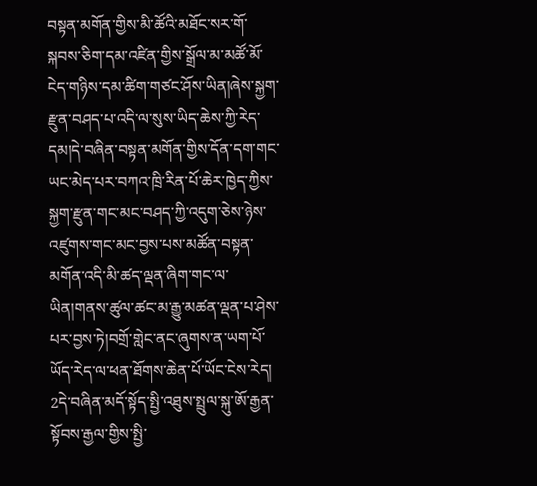བསྟན་མགོན་གྱིས་མི་ཚོའི་མཐོང་སར་གོ་སྐབས་ཅིག་དམ་འཛིན་གྱིས་སྒྲོལ་མ་མཚོ་མོ་ངེད་གཉིས་དམ་ཚིག་གཙང་ཤོས་ཡིན།ཞེས་སྐྱག་རྫུན་བཤད་པ་འདི་ལ་སུས་ཡིད་ཆེས་ཀྱི་རེད་དམ།དེ་བཞིན་བསྟན་མགོན་གྱིས་དོན་དག་གང་ཡང་མེད་པར་བཀའ་ཁྲི་རིན་པོ་ཆེར་ཁྱེད་ཀྱིས་སྐྱག་རྫུན་གང་མང་བཤད་ཀྱི་འདུག་ཅེས་ཉེས་འཛུགས་གང་མང་བྱས་པས་མཚོན་བསྟན་མགོན་འདི་མི་ཚད་ལྡན་ཞིག་གང་ལ་ཡིན།གནས་ཚུལ་ཚང་མ་རྒྱུ་མཚན་ལྡན་པ་ཤེས་པར་བྱས་ཏེ།བགྲོ་གླེང་ནང་ཞུགས་ན་ཡག་པོ་ཡོད་རེད་ལ་ཕན་ཐོགས་ཆེན་པོ་ཡོང་ངེས་རེད།
2དེ་བཞིན་མདོ་སྟོད་སྤྱི་འཐུས་སྤྲུལ་སྐུ་ཨོ་རྒྱན་སྟོབས་རྒྱལ་གྱིས་སྤྱི་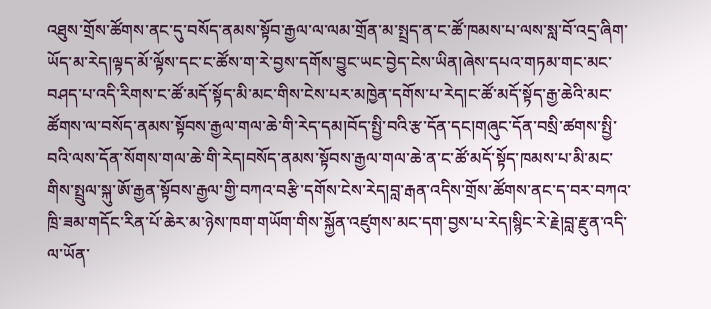འཐུས་གྲོས་ཚོགས་ནང་དུ་བསོད་ནམས་སྟོབ་རྒྱལ་ལ་ལམ་གྲོན་མ་སྤྲད་ན་ང་ཚོ་ཁམས་པ་ལས་སླ་བོ་འདྲ་ཞིག་ཡོད་མ་རེད།ལྟད་མོ་ལྟོས་དང་ང་ཚོས་ག་རེ་བྱས་དགོས་བྱུང་ཡང་བྱེད་ངེས་ཡིན།ཞེས་དཔའ་གཏམ་གང་མང་བཤད་པ་འདི་རིགས་ང་ཚོ་མདོ་སྟོད་མི་མང་གིས་ངེས་པར་མཁྱེན་དགོས་པ་རེད།ང་ཚོ་མདོ་སྟོད་རྒྱ་ཆེའི་མང་ཚོགས་ལ་བསོད་ནམས་སྟོབས་རྒྱལ་གལ་ཆེ་གི་རེད་དམ།བོད་སྤྱི་བའི་རྩ་དོན་དང།གཞུང་དོན་བསྲི་ཚགས་སྤྱི་བའི་ལས་དོན་སོགས་གལ་ཆེ་གི་རེད།བསོད་ནམས་སྟོབས་རྒྱལ་གལ་ཆེ་ན་ང་ཚོ་མདོ་སྟོད་ཁམས་པ་མི་མང་གིས་སྤྲུལ་སྐུ་ཨོ་རྒྱན་སྟོབས་རྒྱལ་གྱི་བཀའ་བརྩི་དགོས་ངེས་རེད།བླ་རྒན་འདིས་གྲོས་ཚོགས་ནང་ད་བར་བཀའ་ཁྲི་ཟམ་གདོང་རིན་པོ་ཆེར་མ་ཉེས་ཁག་གཡོག་གིས་སྐྱོན་འཛུགས་མང་དག་བྱས་པ་རེད།སྙིང་རེ་རྗེ།བླ་རྫུན་འདི་ལ་ཡོན་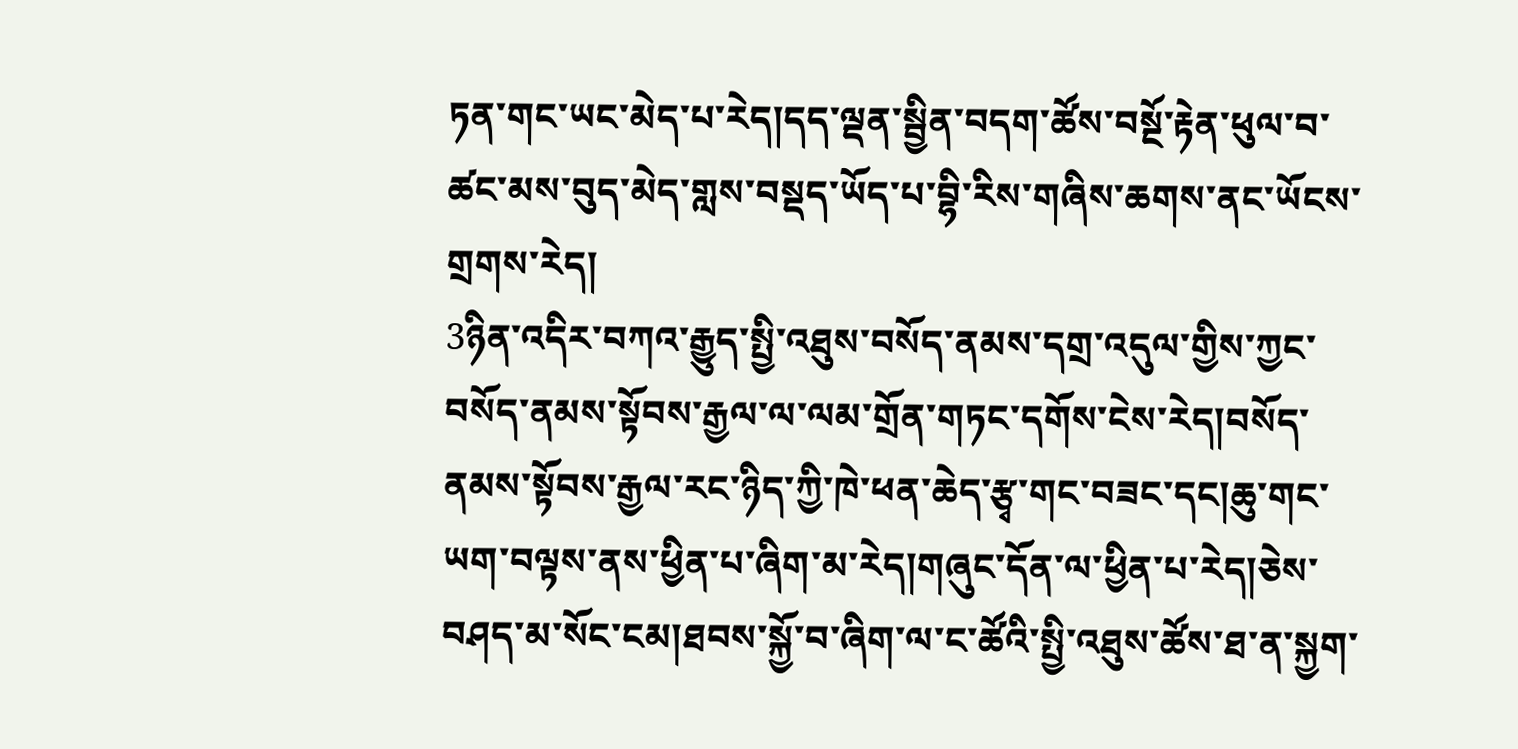ཏན་གང་ཡང་མེད་པ་རེད།དད་ལྡན་སྦྱིན་བདག་ཚོས་བསྔོ་རྟེན་ཕུལ་བ་ཚང་མས་བུད་མེད་གླས་བསྡད་ཡོད་པ་བྷི་རིས་གཞིས་ཆགས་ནང་ཡོངས་གྲགས་རེད།
3ཉིན་འདིར་བཀའ་རྒྱུད་སྤྱི་འཐུས་བསོད་ནམས་དགྲ་འདུལ་གྱིས་ཀྱང་བསོད་ནམས་སྟོབས་རྒྱལ་ལ་ལམ་གྲོན་གཏང་དགོས་ངེས་རེད།བསོད་ནམས་སྟོབས་རྒྱལ་རང་ཉིད་ཀྱི་ཁེ་ཕན་ཆེད་རྩྭ་གང་བཟང་དང།ཆུ་གང་ཡག་བལྟས་ནས་ཕྱིན་པ་ཞིག་མ་རེད།གཞུང་དོན་ལ་ཕྱིན་པ་རེད།ཅེས་བཤད་མ་སོང་ངམ།ཐབས་སྐྱོ་བ་ཞིག་ལ་ང་ཚོའི་སྤྱི་འཐུས་ཚོས་ཐ་ན་སྐྱག་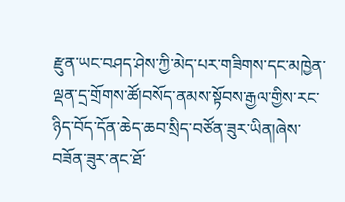རྫུན་ཡང་བཤད་ཤེས་ཀྱི་མེད་པར་གཟིགས་དང་མཁྱེན་ལྡན་དྲ་གྲོགས་ཚོ།བསོད་ནམས་སྟོབས་རྒྱལ་གྱིས་རང་ཉིད་བོད་དོན་ཆེད་ཆབ་སྲིད་བཙོན་ཟུར་ཡིན།ཞེས་བཟོན་ཟུར་ནང་ཐོ་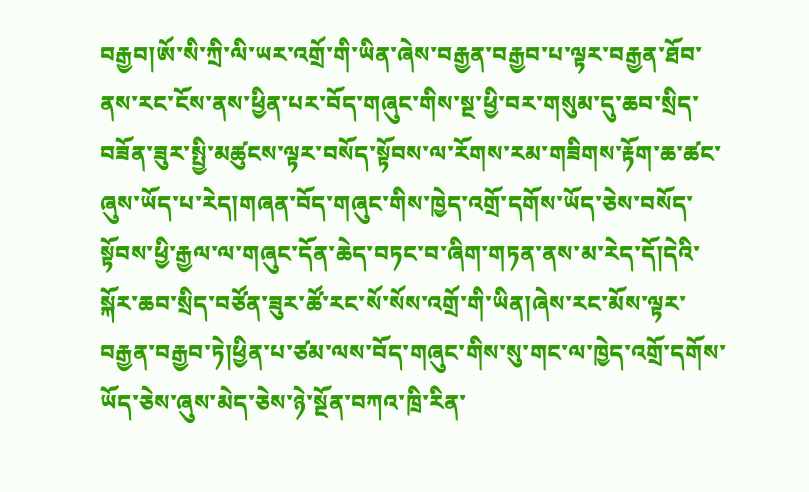བརྒྱབ།ཨོ་སི་ཀྲི་ལི་ཡར་འགྲོ་གི་ཡིན་ཞེས་བརྒྱན་བརྒྱབ་པ་ལྟར་བརྒྱན་ཐོབ་ནས་རང་ངོས་ནས་ཕྱིན་པར་བོད་གཞུང་གིས་སྔ་ཕྱི་བར་གསུམ་དུ་ཆབ་སྲིད་བཟོན་ཟུར་སྤྱི་མཚུངས་ལྟར་བསོད་སྟོབས་ལ་རོགས་རམ་གཟིགས་རྟོག་ཆ་ཚང་ཞུས་ཡོད་པ་རེད།གཞན་བོད་གཞུང་གིས་ཁྱེད་འགྲོ་དགོས་ཡོད་ཅེས་བསོད་སྟོབས་ཕྱི་རྒྱལ་ལ་གཞུང་དོན་ཆེད་བཏང་བ་ཞིག་གཏན་ནས་མ་རེད་དོ།དེའི་སྐོར་ཆབ་སྲིད་བཙོན་ཟུར་ཚོ་རང་སོ་སོས་འགྲོ་གི་ཡིན།ཞེས་རང་མོས་ལྟར་བརྒྱན་བརྒྱབ་ཏེ།ཕྱིན་པ་ཙམ་ལས་བོད་གཞུང་གིས་སུ་གང་ལ་ཁྱེད་འགྲོ་དགོས་ཡོད་ཅེས་ཞུས་མེད་ཅེས་ཉེ་སྔོན་བཀའ་ཁྲི་རིན་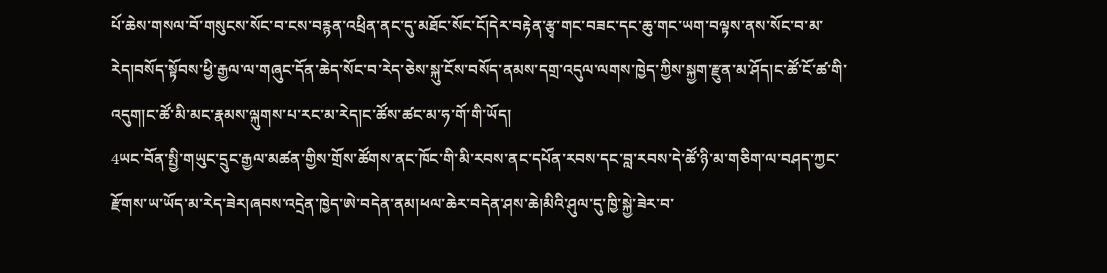པོ་ཆེས་གསལ་བོ་གསུངས་སོང་བ་ངས་བརྙན་འཕྲིན་ནང་དུ་མཐོང་སོང་ངོ།དེར་བརྟེན་རྩྭ་གང་བཟང་དང་ཆུ་གང་ཡག་བལྟས་ནས་སོང་བ་མ་རེད།བསོད་སྟོབས་ཕྱི་རྒྱལ་ལ་གཞུང་དོན་ཆེད་སོང་བ་རེད་ཅེས་སྐུ་ངོས་བསོད་ནམས་དགྲ་འདུལ་ལགས་ཁྱེད་ཀྱིས་སྐྱག་རྫུན་མ་ཤོད།ང་ཚོ་ངོ་ཚ་གི་འདུག།ང་ཚོ་མི་མང་རྣམས་ལྐུགས་པ་རང་མ་རེད།ང་ཚོས་ཚང་མ་ཧ་གོ་གི་ཡོད།
4ཡང་བོན་སྤྱི་གཡུང་དྲུང་རྒྱལ་མཚན་གྱིས་གྲོས་ཚོགས་ནང་ཁོང་གི་མི་རབས་ནང་དཔོན་རབས་དང་བླ་རབས་དེ་ཚོ་ཉི་མ་གཅིག་ལ་བཤད་ཀྱང་རྫོགས་ཡ་ཡོད་མ་རེད་ཟེར།ཞབས་འདྲེན་ཁྱེད་ཨེ་བདེན་ནམ།ཕལ་ཆེར་བདེན་ཤས་ཆེ།མིའི་ཤུལ་དུ་ཁྱི་སྐྱེ་ཟེར་བ་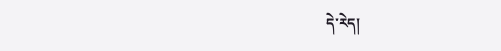དེ་རེད།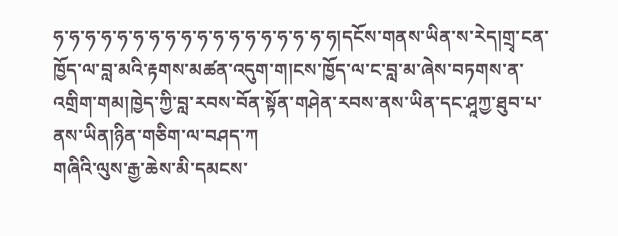ཧ་ཧ་ཧ་ཧ་ཧ་ཧ་ཧ་ཧ་ཧ་ཧ་ཧ་ཧ་ཧ་ཧ་ཧ་ཧ་ཧ་ཧ།དངོས་གནས་ཡིན་ས་རེད།གྲྭ་ངན་ཁྱོད་ལ་བླ་མའི་རྟགས་མཚན་འདུག་ག།ངས་ཁྱོད་ལ་ང་བླ་མ་ཞེས་བཏགས་ན་འགྲིག་གམ།ཁྱེད་ཀྱི་བླ་རབས་བོན་སྟོན་གཤེན་རབས་ནས་ཡིན་དང་ཤཱཀྱ་ཐུབ་པ་ནས་ཡིན།ཉིན་གཅིག་ལ་བཤད་ཀ
གཞིའི་ལུས་རྒྱ་ཆེས་མི་དམངས་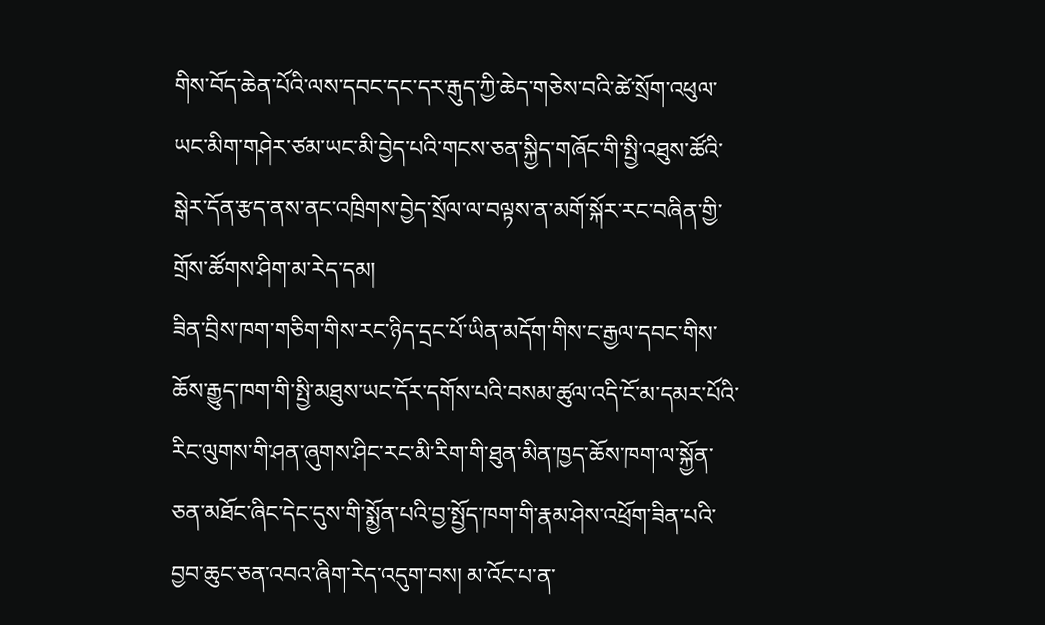གིས་བོད་ཆེན་པོའི་ལས་དབང་དང་དར་རྒུད་ཀྱི་ཆེད་གཅེས་བའི་ཚེ་སྲོག་འཕུལ་ཡང་མིག་གཤེར་ཙམ་ཡང་མི་བྱེད་པའི་གངས་ཅན་སྐྱིད་གཞོང་གི་སྤྱི་འཐུས་ཚོའི་སྒེར་དོན་རྩད་ནས་ནང་འཁྲིགས་བྱེད་སྲོལ་ལ་བལྟས་ན་མགོ་སྐོར་རང་བཞིན་གྱི་གྲོས་ཚོགས་ཤིག་མ་རེད་དམ།
ཟིན་བྲིས་ཁག་གཅིག་གིས་རང་ཉིད་དྲང་པོ་ཡིན་མདོག་གིས་ང་རྒྱལ་དབང་གིས་ཆོས་རྒྱུད་ཁག་གི་སྤྱི་མཐུས་ཡང་དོར་དགོས་པའི་བསམ་ཚུལ་འདི་ངོ་མ་དམར་པོའི་རིང་ལུགས་གི་ཤན་ཞུགས་ཤིང་རང་མི་རིག་གི་ཐུན་མིན་ཁྱད་ཆོས་ཁག་ལ་སྐྱོན་ཅན་མཐོང་ཞིང་དེང་དུས་གི་སྨྱོན་པའི་བྱ་སྤྱོད་ཁག་གི་རྣམ་ཤེས་འཕྲོག་ཟིན་པའི་བྱབ་ཆུང་ཅན་འབའ་ཞིག་རེད་འདུག་བས། མ་འོང་པ་ན་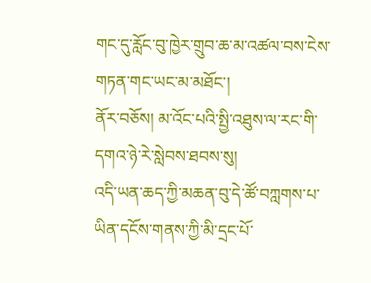གང་དུ་རློང་བུ་ཁྱེར་གྲུབ་ཆ་མ་འཚལ་བས་ངེས་གཏན་གང་ཡང་མ་མཐོང་།
ནོར་བཅོས། མ་འོང་པའི་སྤྱི་འཐུས་ལ་རང་གི་དགའ་ཉེ་རེ་སླེབས་ཐབས་སུ།
འདི་ཡན་ཆད་ཀྱི་མཆན་བུ་དེ་ཚོ་བཀླགས་པ་ཡིན་དངོས་གནས་ཀྱི་མི་དྲང་པོ་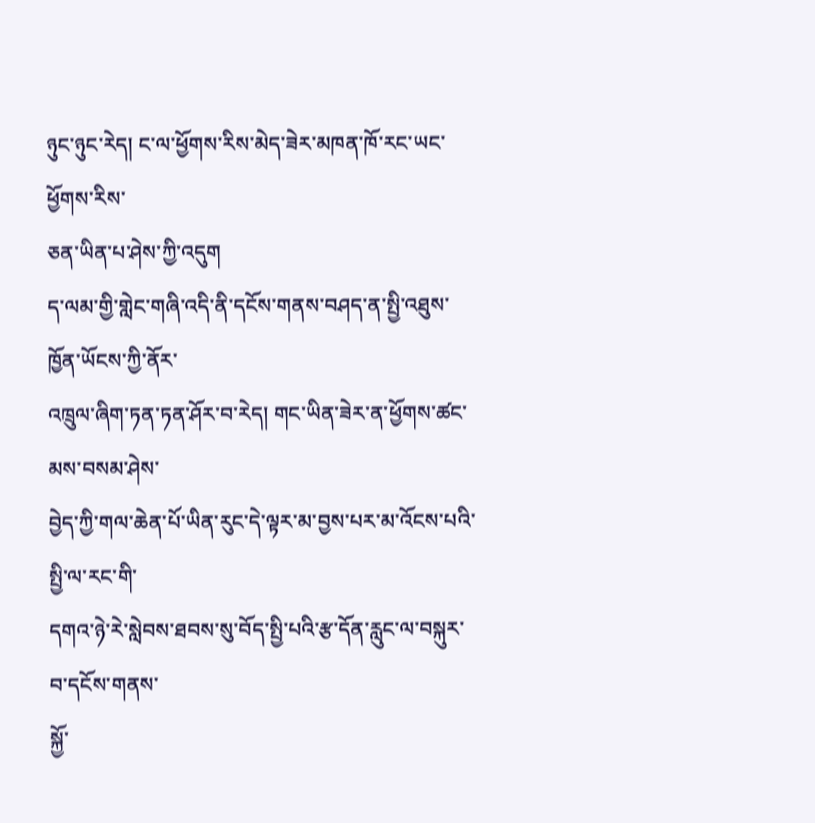ཉུང་ཉུང་རེད། ང་ལ་ཕྱོགས་རིས་མེད་ཟེར་མཁན་ཁོ་རང་ཡང་ཕྱོགས་རིས་
ཅན་ཡིན་པ་ཤེས་ཀྱི་འདུག
ད་ལམ་གྱི་གླེང་གཞི་འདི་ནི་དངོས་གནས་བཤད་ན་སྤྱི་འཐུས་ཁྱོན་ཡོངས་ཀྱི་ནོར་
འཁྲུལ་ཞིག་ཏན་ཏན་ཤོར་བ་རེད། གང་ཡིན་ཟེར་ན་ཕྱོགས་ཚང་མས་བསམ་ཤེས་
བྱེད་ཀྱི་གལ་ཆེན་པོ་ཡིན་རུང་དེ་ལྟར་མ་བྱས་པར་མ་འོངས་པའི་སྤྱི་ལ་རང་གི་
དགའ་ཉེ་རེ་སླེབས་ཐབས་སུ་བོད་སྤྱི་པའི་རྩ་དོན་རླུང་ལ་བསྐུར་བ་དངོས་གནས་
སྐྱོ་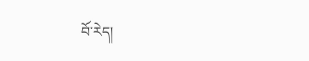བོ་རེད།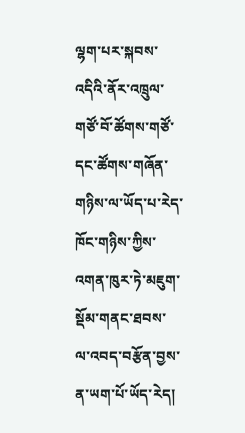ལྷག་པར་སྐབས་འདིའི་ནོར་འཁྲུལ་གཙོ་བོ་ཚོགས་གཙོ་དང་ཚོགས་གཞོན་
གཉིས་ལ་ཡོད་པ་རེད་ཁོང་གཉིས་ཀྱིས་འགན་ཁུར་ཏེ་མཇུག་སྡོམ་གནང་ཐབས་
ལ་འབད་བརྩོན་བྱས་ན་ཡག་པོ་ཡོད་རེད།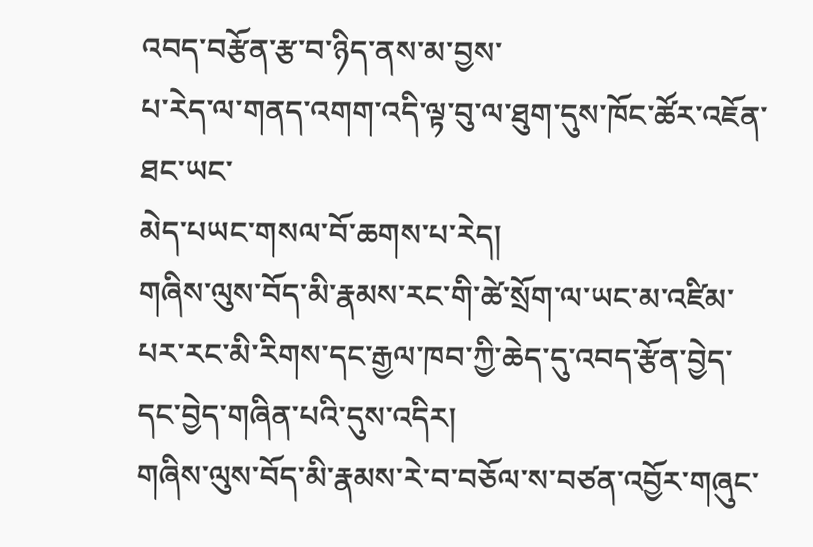འབད་བརྩོན་རྩ་བ་ཉིད་ནས་མ་བྱས་
པ་རེད་ལ་གནད་འགག་འདི་ལྟ་བུ་ལ་ཐུག་དུས་ཁོང་ཚོར་འཇོན་ཐང་ཡང་
མེད་པཡང་གསལ་བོ་ཆགས་པ་རེད།
གཞིས་ལུས་བོད་མི་རྣམས་རང་གི་ཚེ་སྲོག་ལ་ཡང་མ་འཛིམ་པར་རང་མི་རིགས་དང་རྒྱལ་ཁབ་ཀྱི་ཆེད་དུ་འབད་རྩོན་བྱེད་དང་བྱེད་གཞིན་པའི་དུས་འདིར།
གཞིས་ལུས་བོད་མི་རྣམས་རེ་བ་བཅོལ་ས་བཙན་འབྱོར་གཞུང་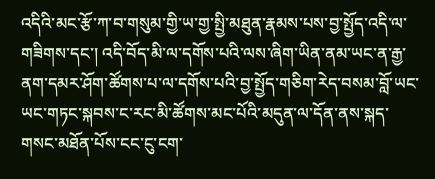འདིའི་མང་རྩོ་ཀ་བ་གསུམ་གྱི་ཡ་གྱ་སྤྱི་མཐུན་རྣམས་པས་བྱ་སྤྱོད་འདི་ལ་གཟིགས་དང་། འདི་བོད་མི་ལ་དགོས་པའི་ལས་ཞིག་ཡིན་ནམ་ཡང་ན་རྒྱ་ནག་དམར་ཤོག་ཚོགས་པ་ལ་དགོས་པའི་བྱ་སྤྱོད་གཅིག་རེད་བསམ་བློ་ཡང་ཡང་གཏང་སྐབས་ང་རང་མི་ཚོགས་མང་པོའི་མདུན་ལ་དོན་ནས་སྐད་གསང་མཐོན་པོས་ངང་ངུ་ངག་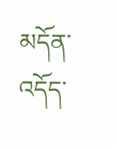མདོན་འདོད་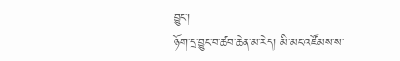བྱུང་།
ཉོག་དྲ་བྱུང་བ་ཚབ་ཆེན་མ་རེད། མི་མང་འཛོམས་ས་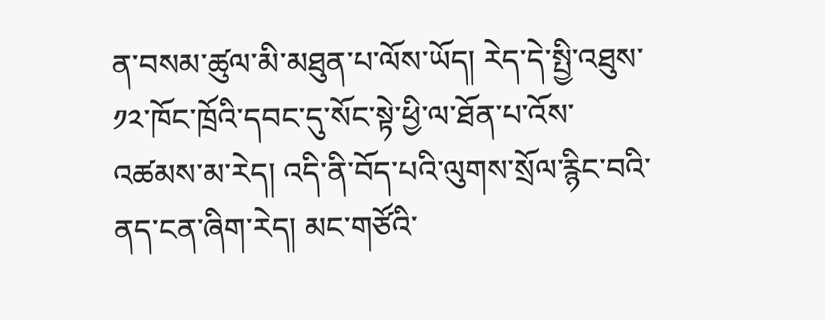ན་བསམ་ཚུལ་མི་མཐུན་པ་ལོས་ཡོད། རེད་དེ་སྤྱི་འཐུས་༡༢་ཁོང་ཁྲོའི་དབང་དུ་སོང་སྟེ་ཕྱི་ལ་ཐོན་པ་འོས་འཚམས་མ་རེད། འདི་ནི་བོད་པའི་ལུགས་སྲོལ་རྙིང་བའི་ནད་ངན་ཞིག་རེད། མང་གཙོའི་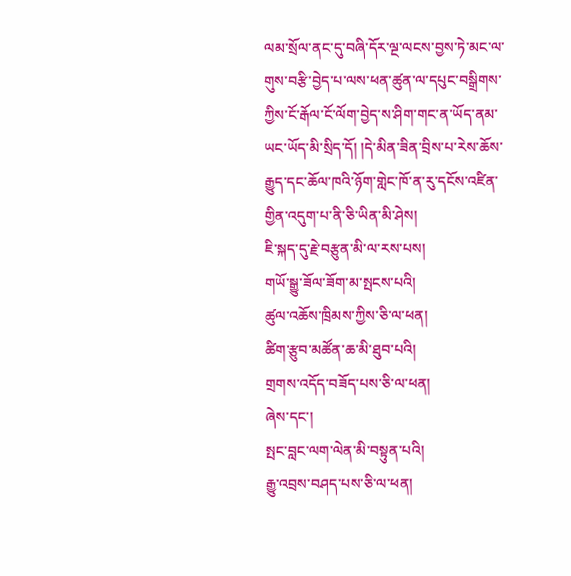ལམ་སྲོལ་ནང་དུ་བཞི་དོར་ལྔ་ལངས་བྱས་ཏེ་མང་ལ་གུས་བརྩི་བྱེད་པ་ལས་ཕན་ཚུན་ལ་དཔུང་བསྒྲིགས་ཀྱིས་ངོ་རྒོལ་ངོ་ལོག་བྱེད་ས་ཤིག་གང་ན་ཡོད་ནམ་ཡང་ཡོད་མི་སྲིད་དོ། །དེ་མིན་ཟིན་བྲིས་པ་རེས་ཆོས་རྒྱུད་དང་ཆོལ་ཁའི་ཉོག་གླེང་ཁོ་ན་རུ་དངོས་འཛིན་གྱིན་འདུག་པ་ནི་ཅི་ཡིན་མི་ཤེས།
ཇི་སྐད་དུ་རྗེ་བརྩུན་མི་ལ་རས་པས།
གཡོ་སྒྱུ་ཟོལ་ཟོག་མ་སྤངས་པའི།
ཚུལ་འཆོས་ཁྲིམས་ཀྱིས་ཅི་ལ་ཕན།
ཚིག་རྩུབ་མཚོན་ཆ་མི་ཐུབ་པའི།
གྲགས་འདོད་བཟོད་པས་ཅི་ལ་ཕན།
ཞེས་དང་།
སྤང་བླང་ལག་ལེན་མི་བསྟུན་པའི།
རྒྱུ་འབྲས་བཤད་པས་ཅི་ལ་ཕན།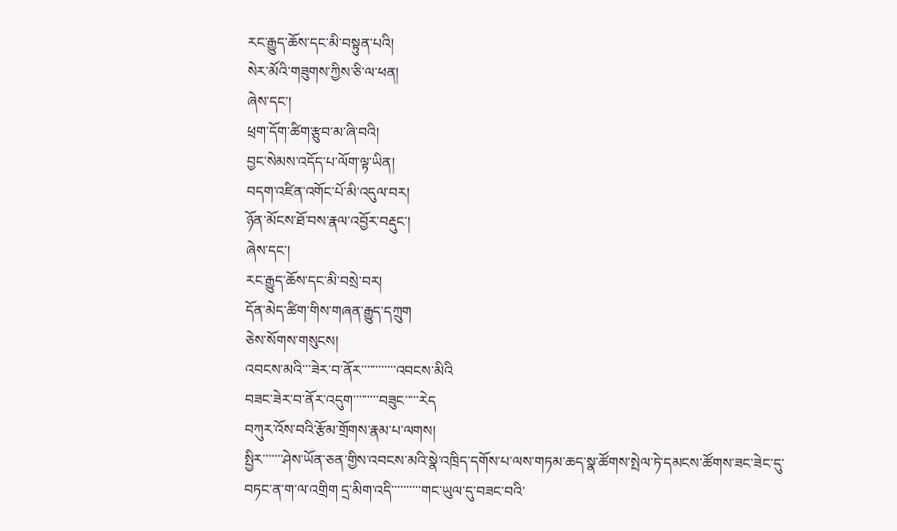རང་རྒྱུད་ཆོས་དང་མི་བསྟུན་པའི།
སེར་མོའི་གཟུགས་ཀྱིས་ཅི་ལ་ཕན།
ཞེས་དང་།
ཕྲག་དོག་ཚིག་རྩུབ་མ་ཞི་བའི།
བྱང་སེམས་འདོད་པ་ལོག་ལྟ་ཡིན།
བདག་འཛིན་འགོང་པོ་མི་འདུལ་བར།
ཉོན་མོངས་ཐོ་བས་རྣལ་འབྱོར་བརྡུང་།
ཞེས་དང་།
རང་རྒྱུད་ཆོས་དང་མི་བསྲེ་བར།
དོན་མེད་ཚིག་གིས་གཞན་རྒྱུད་དཀྲུག
ཅེས་སོགས་གསུངས།
འབངས་མའི་་་ཟེར་བ་ནོར་་་་་་་་་་་་འབངས་མིའི
བཟང་ཟེར་བ་ནོར་འདུག་་་་་་་་་བཟུང་་་་་རེད
བཀུར་འོས་བའི་རྩོམ་གྲོགས་རྣམ་པ་ལགས།
སྤྱིར་་་་་་་ཤེས་ཡོན་ཅན་གྱིས་འབངས་མའི་སྣེ་འཁྲིད་དགོས་པ་ལས་གཏམ་ཆད་སྣ་ཚོགས་སྤེལ་ཏེ་དམངས་ཚོགས་ཟང་ཟེང་དུ་བཏང་ན་ག་ལ་འགྲིག དྲ་མིག་འདི་་་་་་་་་་གང་ཡུལ་དུ་བཟང་བའི་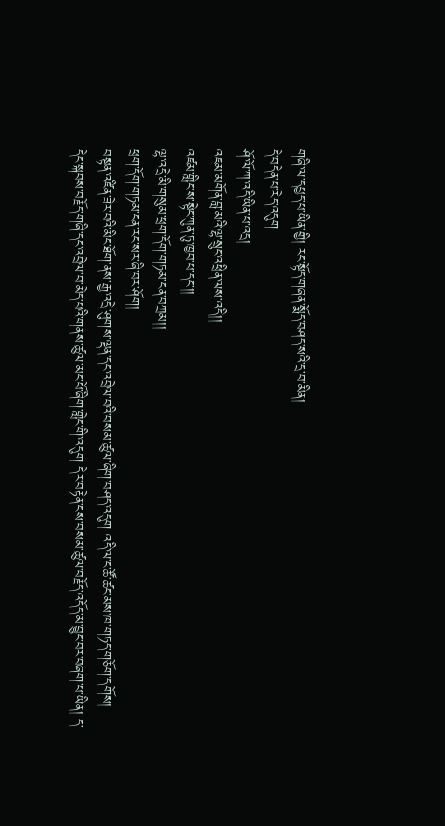གཞི་ལ་དཔྱད་པ་ཡིན་གྱི། རང་སྟོད་གཞན་སྨོད་བཤད་སའི་དྲ་བ་མིན།
དེ་བདེན་པ་རེད་འདུག
ཤོ་ལོ་ཀ་འདི་ཡིན་པ་འདྲ།
འཇམ་མགོན་བླ་མའི་ལྷ་སྲུང་འཕྲིན་ལས་འདི།།
འཛམ་གླིང་ས་སྟེང་ཀུན་ཏུ་ཁྱབ་པ་དང་།།
ལྷ་འདྲེ་མི་གསུམ་ཕྲག་དོག་གཏམ་ངན་བཀྲམ།།
ཕྲག་དོག་གཏམ་ངན་རང་སར་ཞི་བར་ཤོག།
བསྟན་འཛིན་ཟེར་བའི་མིང་ཐོག་ནས་རྒྱ་འདྲེ་ཤུགས་ལྡན་དང་འབྲེལ་བའི་བསམ་ཚུལ་ཞིག་བཤད་འདུག འདི་ལ་ང་ཚོ་ཚང་མས་ཁ་གཏད་གཅོག་དགོས།
དེང་སྐབས་བརྗོད་གཞི་དང་འབྲེལ་བ་མེད་པའི་གནས་ཚུལ་མང་པོ་ཞིག་གླེང་གི་འདུག དེར་བརྟེན་ངས་བསམ་ཚུལ་བརྗོད་འདོད་མ་བྱུང་བར་བཞག་པ་ཡིན། ད་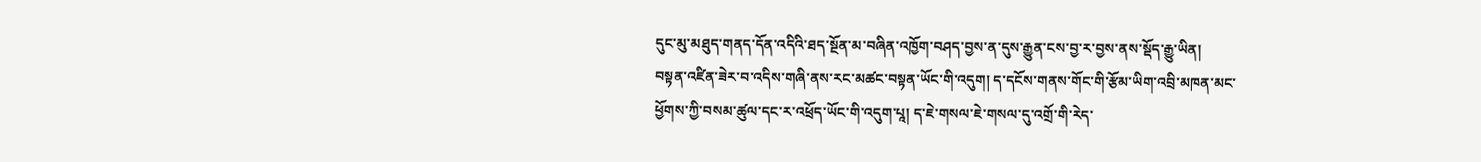དུང་མུ་མཐུད་གནད་དོན་འདིའི་ཐད་སྔོན་མ་བཞིན་འཁྱོག་བཤད་བྱས་ན་དུས་རྒྱུན་ངས་བྱ་ར་བྱས་ནས་སྡོད་རྒྱུ་ཡིན།
བསྟན་འཛིན་ཟེར་བ་འདིས་གཞི་ནས་རང་མཚང་བསྟན་ཡོང་གི་འདུག། ད་དངོས་གནས་གོང་གི་རྩོམ་ཡིག་འབྲི་མཁན་མང་ཕྱོགས་ཀྱི་བསམ་ཚུལ་དང་ར་འཕྲོད་ཡོང་གི་འདུག་པཱ། ད་ཇེ་གསལ་ཇེ་གསལ་དུ་འགྲོ་གི་རེད་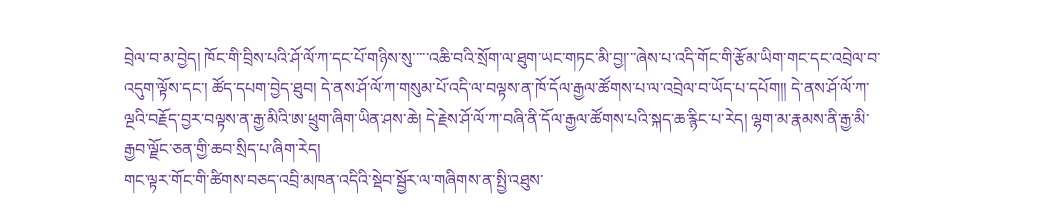བྲེལ་བ་མ་བྱེད། ཁོང་གི་བྲིས་པའི་ཤོ་ལོ་ཀ་དང་པོ་གཉིས་སུ་་་་་འཆི་བའི་སྲོག་ལ་ཐུག་ཡང་གཏང་མི་བྱ།་་་ཞེས་པ་འདི་གོང་གི་རྩོམ་ཡིག་གང་དང་འབྲེལ་བ་འདུག་ལྟོས་དང་། ཚོད་དཔག་བྱེད་ཐུབ། དེ་ནས་ཤོ་ལོ་ཀ་གསུམ་པོ་འདི་ལ་བལྟས་ན་ཁོ་དོལ་རྒྱལ་ཚོགས་པ་ལ་འབྲེལ་བ་ཡོད་པ་དཔོག།། དེ་ནས་ཤོ་ལོ་ཀ་ལྔའི་བརྗོད་བྱར་བལྟས་ན་རྒྱ་མིའི་ཨ་ཕྲུག་ཞིག་ཡིན་ཤས་ཆེ། དེ་རྗེས་ཤོ་ལོ་ཀ་བཞི་ནི་དོལ་རྒྱལ་ཚོགས་པའི་སྐད་ཆ་རྙིང་པ་རེད། ལྷག་མ་རྣམས་ནི་རྒྱ་མི་རྒྱབ་ལྗོང་ཅན་གྱི་ཆབ་སྲིད་པ་ཞིག་རེད།
གང་ལྟར་གོང་གི་ཚིགས་བཅད་འབྲི་མཁན་འདིའི་སྡེབ་སྦྱོར་ལ་གཞིགས་ན་སྤྱི་འཐུས་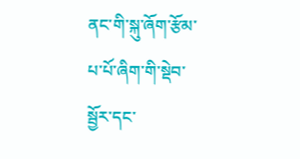ནང་གི་སྐུ་ཞོག་རྩོམ་པ་པོ་ཞིག་གི་སྡེབ་སྦྱོར་དང་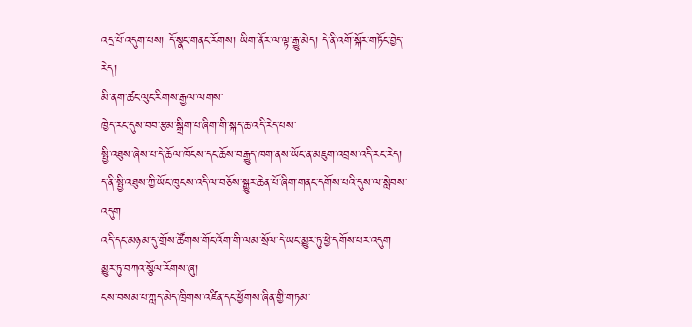འདྲ་པོ་འདུག་པས། དོ་སྣང་གནང་རོགས། ཡིག་ནོར་ལ་ལྟ་རྒྱུ་མེད། དེ་ནི་འགོ་སྐོར་གཏོང་བྱེད་རེད།
མི་ནག་ཚང་ལུང་རིགས་རྒྱལ་ལགས་
ཁྱེད་རང་དུས་བབ་རྩམ་སྒྲིག་པ་ཞིག་གི་སྐད་ཆ་འདི་རེད་པས་
སྤྱི་འཐུས་ཞེས་པ་དེ་ཆོལ་ཁོངས་དང་ཆོས་བརྒྱུད་ཁག་ནས་ཡོང་ན་མཇུག་འབྲས་འདི་རང་རེད། ད་ནི་སྤྱི་འཐུས་ཀྱི་ཡོང་ཁུངས་འདི་ལ་བཅོས་སྒྱུར་ཆེན་པོ་ཞིག་གནང་དགོས་པའི་དུས་ལ་སླེབས་འདུག
འདི་དང་མཉམ་དུ་གྲོས་ཚོགས་གོང་འོག་གི་ལམ་སྲོལ་དེ་ཡང་མྱུར་ཏུ་ཕྱེ་དགོས་པར་འདུག
མྱུར་ཏུ་བཀའ་སྩོལ་རོགས་ཞུ།
ངས་བསམ་པ་ཀླད་མེད་ཁྲིགས་འཛིན་དང་ཕྱོགས་ཞིན་གྱི་གཏམ་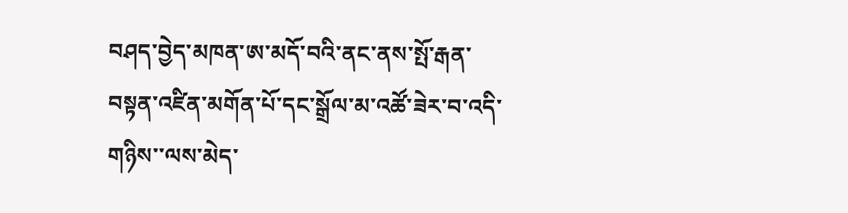བཤད་བྱེད་མཁན་ཨ་མདོ་བའི་ནང་ནས་སྤོ་རྒན་བསྟན་འཛིན་མགོན་པོ་དང་སྒྲོལ་མ་འཚོ་ཟེར་བ་འདི་གཉིས་་ལས་མེད་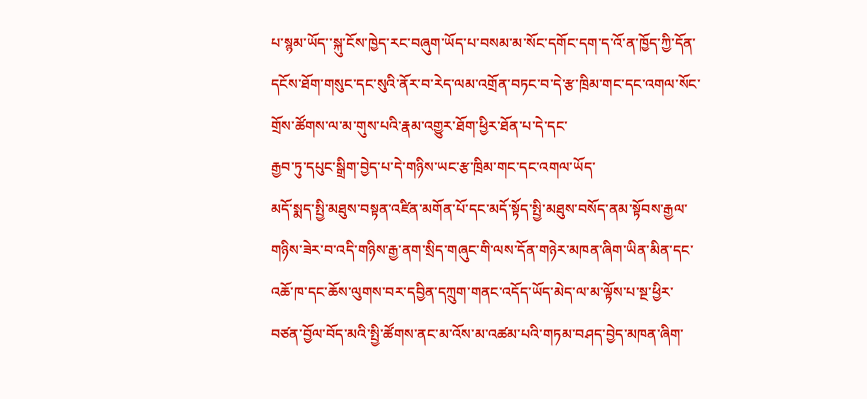པ་སྙམ་ཡོད་་སྐུ་ངོས་ཁྱེད་རང་བཞུག་ཡོད་པ་བསམ་མ་སོང་དགོང་དག་ད་འོ་ན་ཁྱོད་ཀྱི་དོན་དངོས་ཐོག་གསུང་དང་སུའི་ནོར་བ་རེད་ལམ་འགྲོན་བཏང་བ་དེ་རྩ་ཁྲིམ་གང་དང་འགལ་སོང་
གྲོས་ཚོགས་ལ་མ་གུས་པའི་རྣམ་འགྱུར་ཐོག་ཕྱིར་ཐོན་པ་དེ་དང་
རྒྱབ་ཏུ་དཔུང་སྒྲིག་བྱེད་པ་དེ་གཉིས་ཡང་རྩ་ཁྲིམ་གང་དང་འགལ་ཡོད་
མདོ་སྨད་སྤྱི་མཐུས་བསྟན་འཛིན་མགོན་པོ་དང་མདོ་སྟོད་སྤྱི་མཐུས་བསོད་ནམ་སྟོབས་རྒྱལ་གཉིས་ཟེར་བ་འདི་གཉིས་རྒྱ་ནག་སྲིད་གཞུང་གི་ལས་དོན་གཉེར་མཁན་ཞིག་ཡིན་མིན་དང་འཆོ་ཁ་དང་ཆོས་ལུགས་བར་དབྱིན་དཀྲུག་གནང་འདོད་ཡོད་མེད་ལ་མ་ལྟོས་པ་སྔ་ཕྱིར་བཙན་བྱོལ་བོད་མའི་སྤྱི་ཚོགས་ནང་མ་འོས་མ་འཚམ་པའི་གཏམ་བཤད་བྱེད་མཁན་ཞིག་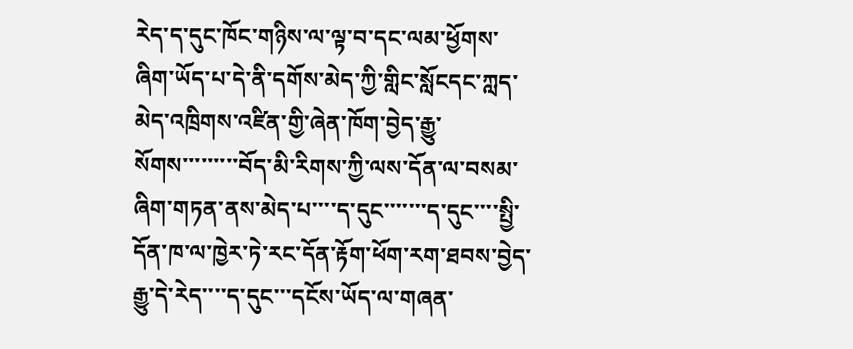རེད་ད་དུང་ཁོང་གཉིས་ལ་ལྟ་བ་དང་ལམ་ཕྱོགས་ཞིག་ཡོད་པ་དེ་ནི་དགོས་མེད་ཀྱི་གླིང་སློངདང་ཀླད་མེད་འཁྲིགས་འཛིན་གྱི་ཞེན་ཁོག་བྱེད་རྒྱུ་སོགས་་་་་་་་་བོད་མི་རིགས་ཀྱི་ལས་དོན་ལ་བསམ་ཞིག་གཏན་ནས་མེད་པ་་་་ད་དུང་་་་་་་ད་དུང་་་་སྤྱི་དོན་ཁ་ལ་ཁྱེར་ཏེ་རང་དོན་རྟོག་ཕོག་རག་ཐབས་བྱེད་རྒྱུ་དེ་རེད་་་་ད་དུང་་་དངོས་ཡོད་ལ་གཞན་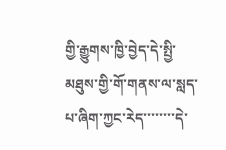གྱི་རྒྱུགས་ཁྱི་བྱེད་དེ་སྤྱི་མཐུས་གྱི་གོ་གནས་ལ་སླད་པ་ཞིག་ཀྱང་རེད་་་་་་་་དེ་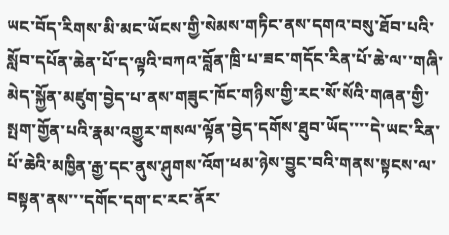ཡང་བོད་རིགས་མི་མང་ཡོངས་གྱི་སེམས་གཏིང་ནས་དགའ་བསུ་ཐོབ་པའི་སློབ་དཔོན་ཆེན་པོ་ད་ལྟའི་བཀའ་བློན་ཁྲི་པ་ཟང་གདོང་རིན་པོ་ཆེ་ལ་་གཞི་མེད་སྐྱོན་མཛུག་བྱེད་པ་ནས་གཟུང་ཁོང་གཉིས་གྱི་རང་སོ་སོའི་གཞན་གྱི་སྤག་གྱོན་པའི་རྣམ་འགྱུར་གསལ་ལྟོན་བྱེད་དགོས་ཐུབ་ཡོད་་་་དེ་ཡང་རིན་པོ་ཆེའི་མཁྱིན་རྒྱ་དང་ནུས་ཤུགས་འོག་ཕམ་ཉེས་བྱུང་བའི་གནས་སྟངས་ལ་བསྟན་ནས་་་དགོང་དག་ང་རང་ནོར་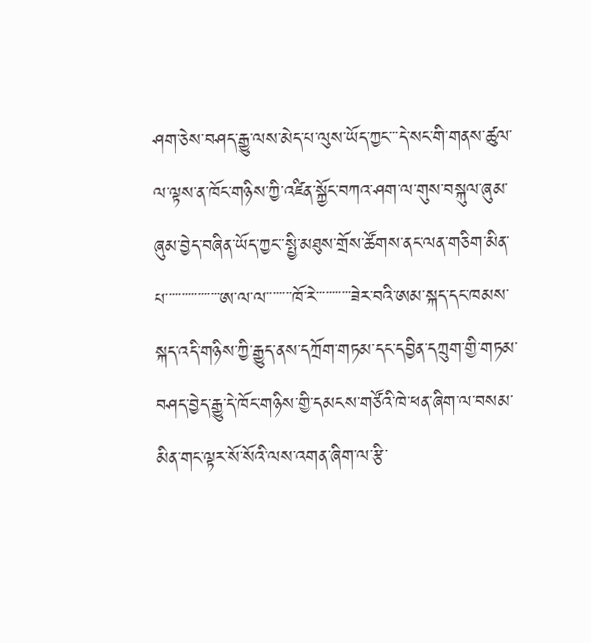ཤག་ཅེས་བཤད་རྒྱུ་ལས་མེད་པ་ལུས་ཡོད་ཀྱང་་་དེ་སང་གི་གནས་ཚུལ་ལ་ལྟས་ན་ཁོང་གཉིས་ཀྱི་འཛིན་སྐྱོང་བཀའ་ཤག་ལ་གུས་བསྐུལ་ཞུམ་ཞུམ་བྱེད་བཞིན་ཡོད་ཀྱང་་སྤྱི་མཐུས་གྲོས་ཚོགས་ནང་ལན་གཅིག་མིན་པ་་་་་་་་་་་་་་་་་ཨ་ལ་ལ་་་་་་་་ཁོ་རེ་་་་་་་་་་་ཟེར་བའི་ཨམ་སྐད་དང་ཁམས་སྐད་འདི་གཉིས་ཀྱི་རྒྱུད་ནས་དཀྲོག་གཏམ་དང་དབྱིན་དཀྲུག་གྱི་གཏམ་བཤད་བྱེད་རྒྱུ་དེ་ཁོང་གཉིས་གྱི་དམངས་གཙོའི་ཁེ་ཕན་ཞིག་ལ་བསམ་མིན་གང་ལྟར་སོ་སོའི་ལས་འགན་ཞིག་ལ་རྩི་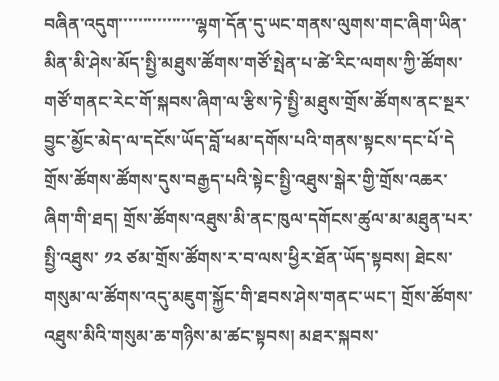བཞིན་འདུག་་་་་་་་་་་་་་་་ལྷག་དོན་དུ་ཡང་གནས་ལུགས་གང་ཞིག་ཡིན་མིན་མི་ཤེས་མོད་སྤྱི་མཐུས་ཚོགས་གཙོ་སྤེན་པ་ཚེ་རིང་ལགས་ཀྱི་ཚོགས་གཙོ་གནང་རེང་གོ་སྐབས་ཞིག་ལ་རྩིས་ཏེ་སྤྱི་མཐུས་གྲོས་ཚོགས་ནང་སྔར་བྱུང་མྱོང་མེད་ལ་དངོས་ཡོད་བློ་ཕམ་དགོས་པའི་གནས་སྟངས་དང་པོ་དེ
གྲོས་ཚོགས་ཚོགས་དུས་བརྒྱད་པའི་སྟེང་སྤྱི་འཐུས་སྒེར་གྱི་གྲོས་འཆར་ཞིག་གི་ཐད། གྲོས་ཚོགས་འཐུས་མི་ནང་ཁུལ་དགོངས་ཚུལ་མ་མཐུན་པར་སྤྱི་འཐུས་ ༡༢ ཙམ་གྲོས་ཚོགས་ར་བ་ལས་ཕྱིར་ཐོན་ཡོད་སྟབས། ཐེངས་གསུམ་ལ་ཚོགས་འདུ་མཇུག་སྐྱོང་གི་ཐབས་ཤེས་གནང་ཡང་། གྲོས་ཚོགས་འཐུས་མིའི་གསུམ་ཆ་གཉིས་མ་ཚང་སྟབས། མཐར་སྐབས་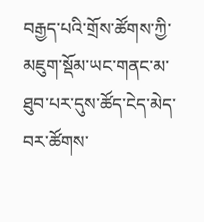བརྒྱད་པའི་གྲོས་ཚོགས་ཀྱི་མཇུག་སྡོམ་ཡང་གནང་མ་ཐུབ་པར་དུས་ཚོད་ངེད་མེད་བར་ཚོགས་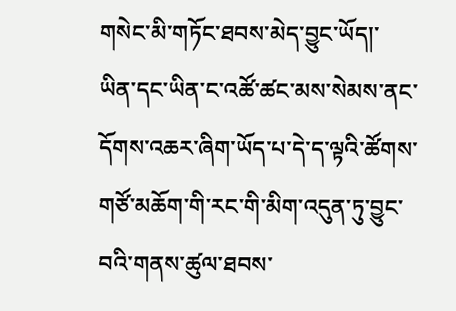གསེང་མི་གཏོང་ཐབས་མེད་བྱུང་ཡོད།་
ཡིན་དང་ཡིན་ང་འཚོ་ཚང་མས་སེམས་ནང་དོགས་འཆར་ཞིག་ཡོད་པ་དེ་ད་ལྟའི་ཚོགས་གཙོ་མཆོག་གི་རང་གི་མིག་འདུན་ཏུ་བྱུང་བའི་གནས་ཚུལ་ཐབས་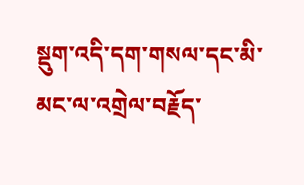སྡུག་འདི་དག་གསལ་དང་མི་མང་ལ་འགྲེལ་བརྗོད་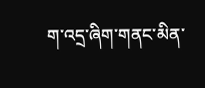ག་འདྲ་ཞིག་གནང་མིན་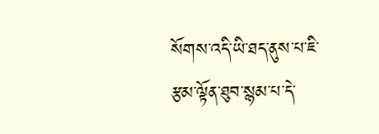སོགས་འདི་ཡི་ཐད་ནུས་པ་ཇི་རྩམ་ལྟོན་ཐུབ་སྙམ་པ་དེ་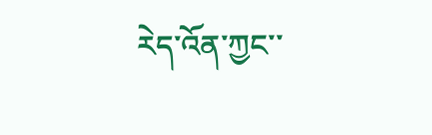རེད་འོན་ཀྱང་་